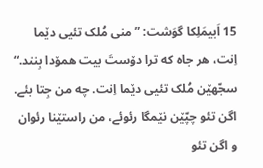15 اَبیمَلِکا گوَشت: ”منی مُلک تئیی دێما اِنت، هر جاه که ترا دۆستَ بیت همۆدا بِنند.“
سجّهێن مُلک تئیی دێما اِنت. چه من جِتا بئے. اگن تئو چپّێن نێمگا رئوئے، من راستێنا رئوان و اگن تئو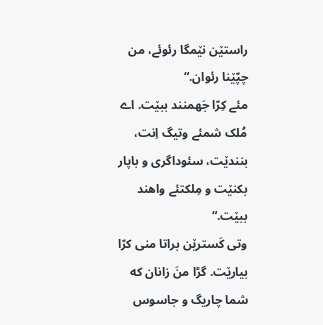راستێن نێمگا رئوئے، من چپّێنا رئوان.“
مئے کِرّا جَهمنند ببێت. اے مُلک شمئے وتیگ اِنت، بنندێت، سئوداگری و باپار بکنێت و مِلکتئے واهند ببێت.“
وتی کَسترێن براتا منی کرّا بیارێت. گڑا منَ زانان که شما چاریگ و جاسوس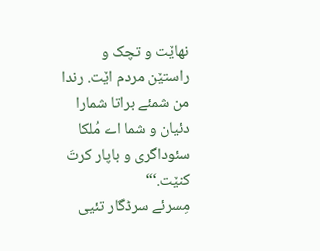نهاێت و تچک و راستێن مردم اێت. رندا من شمئے براتا شمارا دئیان و شما اے مُلکا سئوداگری و باپار کرتَ کنێت.‘“
مِسرئے سرڈگار تئیی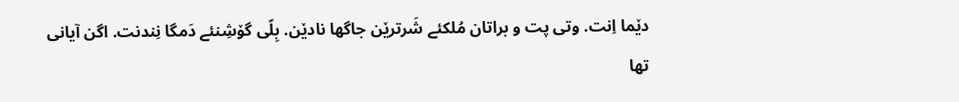دێما اِنت. وتی پت و براتان مُلکئے شَرترێن جاگها نادێن. بِلّی گۆشِنئے دَمگا نِندنت. اگن آیانی تها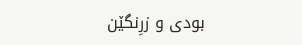بودی و زرِنگێن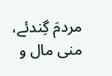مردمَ گِندئے، منی مال و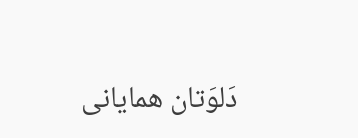دَلوَتان همایانی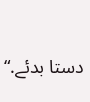دستا بدئے.“